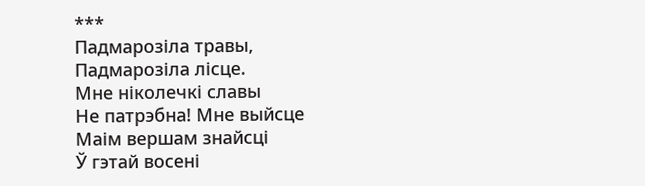***
Падмарозіла травы,
Падмарозіла лісце.
Мне ніколечкі славы
Не патрэбна! Мне выйсце
Маім вершам знайсці
Ў гэтай восені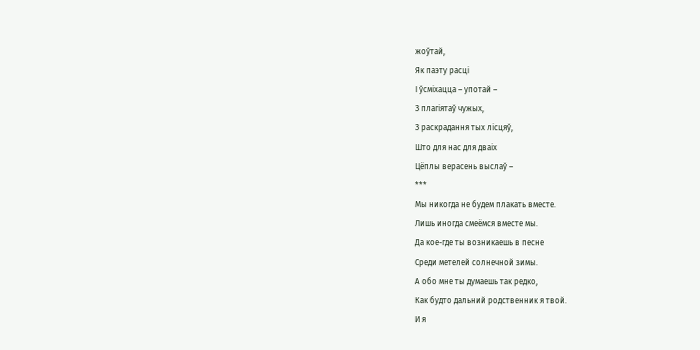жоўтай,
Як паэту расці
І ўсміхацца – употай –
З плагіятаў чужых,
З раскрадання тых лісцяў,
Што для нас для дваіх
Цёплы верасень выслаў –
***
Мы никогда не будем плакать вместе.
Лишь иногда смеёмся вместе мы.
Да кое-где ты возникаешь в песне
Среди метелей солнечной зимы.
А обо мне ты думаешь так редко,
Как будто дальний родственник я твой.
И я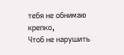тебя не обнимаю крепко,
Чтоб не нарушить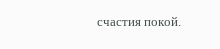счастия покой.